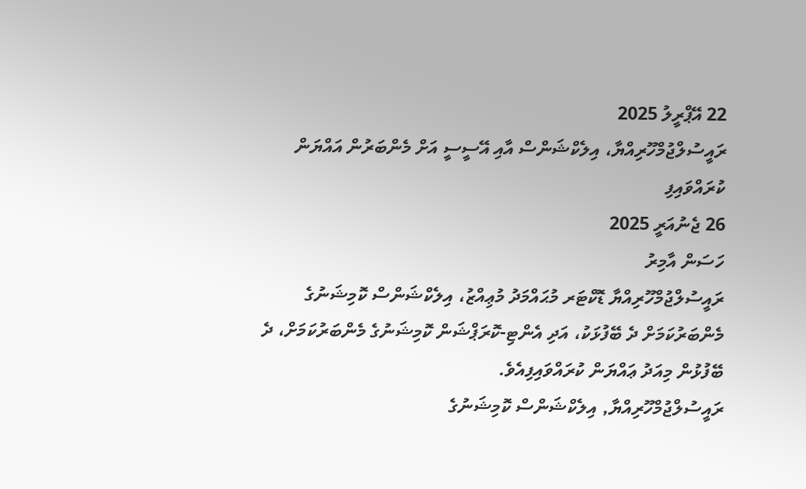22 އޭޕްރީލު 2025
ރައީސުލްޖުމްހޫރިއްޔާ، އިލެކްޝަންސް އާއި އޭސީސީ އަށް މެންބަރުން އައްޔަން ކުރައްވައިފި
26 ޖެނުއަރީ 2025
ހަސަން އާމިރު
ރައީސުލްޖުމްހޫރިއްޔާ ޑޮކްޓަރ މުޙައްމަދު މުޢިއްޒު، އިލެކްޝަންސް ކޮމިޝަނުގެ މެންބަރުކަމަށް ދެ ބޭފުޅަކު، އަދި އެންޓި-ކޮރަޕްޝަން ކޮމިޝަނުގެ މެންބަރުކަމަށް، ދެ ބޭފުޅުން މިއަދު ޢައްޔަން ކުރައްވައިފިއެވެ.
ރައީސުލްޖުމްހޫރިއްޔާ, އިލެކްޝަންސް ކޮމިޝަނުގެ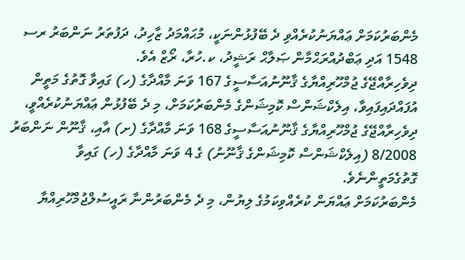މެންބަރުކަމަށް ޢައްޔަނުކުރެއްވި ދެ ބޭފުޅުންނަކީ، މުޙައްމަދު ޒާހިދު، ދަފުތަރު ނަންބަރު ރސ 1548 އަދި ޢަބްދުއްރަޙްމާން ޞަލާޙް ރަޝީދު، ކ.ހުރާ، ރޯޒް އެވެ.
ދިވެހިރާއްޖޭގެ ޖުމްހޫރިއްޔާގެ ޤާނޫނުއަސާސީގެ 167 ވަނަ މާއްދާގެ (ހ) ގައިވާ ގޮތުގެ މަތީން އުފައްދައިފައިވާ، އިލެކްޝަންސް ކޮމިޝަންގެ މެންބަރުކަމަށް، މި ދެ ބޭފުޅުން ޢައްޔަނުކުރެއްވީ، ދިވެހިރާއްޖޭގެ ޖުމްހޫރިއްޔާގެ ޤާނޫނުއަސާސީގެ 168 ވަނަ މާއްދާގެ (ށ) އާއި، ޤާނޫން ނަންބަރު 8/2008 (އިލެކްޝަންސް ކޮމިޝަންގެ ޤާނޫނު) ގެ 4 ވަނަ މާއްދާގެ (ހ) ގައިވާ ގޮތުގެމަތީންނެވެ.
މެންބަރުކަމަށް ޢައްޔަން ކުރެއްވިކަމުގެ ލިޔުން، މި ދެ މެންބަރުންނާ ރައީސުލްޖުމްހޫރިއްޔާ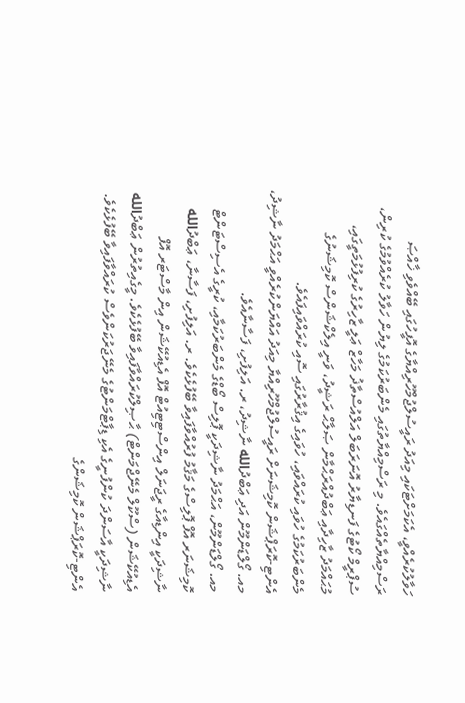ހަވާލުކުރެއްވީ، އެކަމަށްޓަކައި މިއަދު ރައީސުލްޖުމްހޫރިއްޔާގެ އޮފީހުގައި ބޭއްވެވި ޚާއްޞަ ރަސްމިއްޔާތެއްގައެވެ. މި ރަސްމިއްޔާތުގައި މެންބަރުކަމުގެ ލިޔުން ހަވާލު ކުރެއްވުމުގެ ކުރިން، ސުޕްރީމް ކޯޓުގެ ފަނޑިޔާރު އޮނަރަބަލް އަލްއުސްތާޛު މަހާޒް ޢަލީ ޒާހިރުގެ ކުރިފުޅުމަތީގައި، މުޙައްމަދު ޒާހިދާއި ޢަބްދުއްރަޙްމާން ޞަލާޙް ރަޝީދު، ވަނީ އިލެކްޝަންސް ކޮމިޝަނުގެ މެންބަރުކަމުގެ ހުވައި ކުރައްވައި، ހުވައިގެ އިޤުރާރުގައި ސޮއި ކުރައްވައިފައެވެ.
އެންޓި-ކޮރަޕްޝަން ކޮމިޝަނަށް ރައީސުލްޖުމްހޫރިއްޔާ މިއަދު އައްޔަންކުރެއްވީ އަޙްމަދު ނާޝިދު، މއ. ގޯލްޑަންމޫން އަދި ޢަބްދުالله ނާޝިދު، ރ. އަލިފުށި، ފަސާނާއެވެ.
މއ. ގޯލްޑަންމޫން، އަޙްމަދު ނާޝިދަކީ ޕޮލިސް ބޯޑްގެ މެންބަރުކަމާއި، ކުރީގެ އެސިސްޓަންޓް ކޮމިޝަނަރ އޮފް ޕޮލިސްގެ މަޤާމު ފުރުއްވާފައިވާ ބޭފުޅެކެވެ. ރ. އަލިފުށި، ފަސާނާ، ޢަބްދުالله ނާޝިދަކީ އިންޑިއާގެ ރީޖަނަލް އިންސްޓިޓިއުޓް އޮފް އެޑިއުކޭޝަން އިން މާސްޓަރ އޮފް އެޑިއުކޭޝަން (ސްކޫލް މެނޭޖްމަންޓް) ޙާޞިލްކުރައްވާފައިވާ ބޭފުޅެކެވެ. މީގެއިތުރުން ޢަބްދުالله ނާޝިދަކީ އާސަންދަ ކުންފުނީގެ އެކި ޑިޕާޓްމަންޓުގެ މެނޭޖަރުކަންވެސް ކުރައްވާފައިވާ ބޭފުޅެކެވެ.
އެންޓި-ކޮރަޕްޝަން ކޮމިޝަންގެ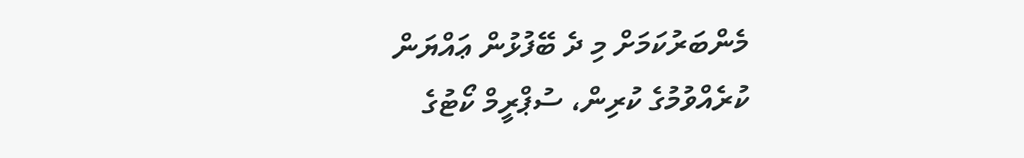މެންބަރުކަމަށް މި ދެ ބޭފުޅުން ޢައްޔަން ކުރެއްވުމުގެ ކުރިން، ސުޕްރީމް ކޯޓުގެ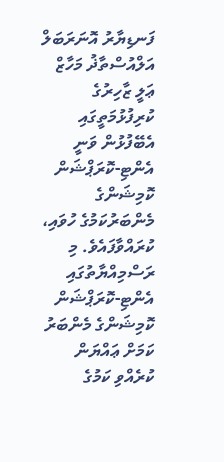ފަނޑިޔާރު އޮނަރަބަލް އަލްއުސްތާޛު މަހާޒް ޢަލީ ޒާހިރުގެ ކުރިފުޅުމަތީގައި އެބޭފުޅުން ވަނީ އެންޓި-ކޮރަޕްޝަން ކޮމިޝަންގެ މެންބަރުކަމުގެ ހުވައި، ކުރައްވާފައެވެ. މި ރަސްމިއްޔާތުގައި އެންޓި-ކޮރަޕްޝަން ކޮމިޝަންގެ މެންބަރު ކަމަށް ޢައްޔަން ކުރެއްވި ކަމުގެ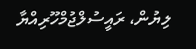ލިޔުން، ރައީސުލްޖުމްހޫރިއްޔާ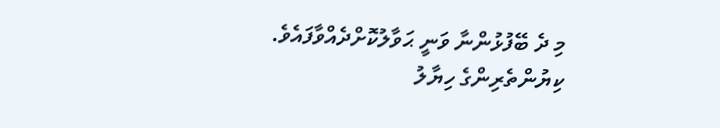މި ދެ ބޭފުޅުންނާ ވަނީ ޙަވާލުކޮށްދެއްވާފައެވެ.
ކިޔުންތެރިންގެ ހިޔާލު